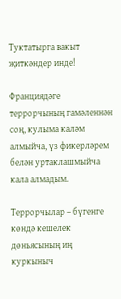Туктатырга вакыт җиткәндер инде!

Франциядәге террорчының гамәленнән соң, кулыма каләм алмыйча, үз фикерләрем белән уртаклашмыйча кала алмадым.

Террорчылар – бүгенге көндә кешелек дөньясының иң куркыныч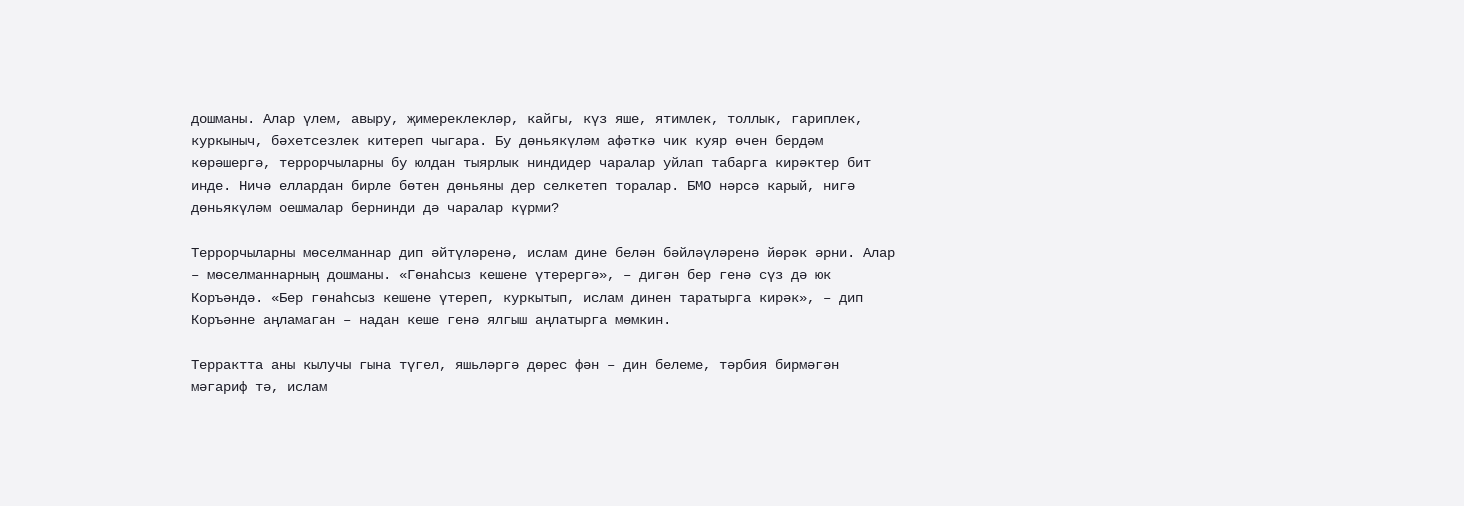дошманы. Алар үлем, авыру, җимереклекләр, кайгы, күз яше, ятимлек, толлык, гариплек, куркыныч, бәхетсезлек китереп чыгара. Бу дөньякүләм афәткә чик куяр өчен бердәм көрәшергә, террорчыларны бу юлдан тыярлык ниндидер чаралар уйлап табарга кирәктер бит инде. Ничә еллардан бирле бөтен дөньяны дер селкетеп торалар. БМО нәрсә карый, нигә дөньякүләм оешмалар бернинди дә чаралар күрми?

Террорчыларны мөселманнар дип әйтүләренә, ислам дине белән бәйләүләренә йөрәк әрни. Алар – мөселманнарның дошманы. «Гөнаһсыз кешене үтерергә», – дигән бер генә сүз дә юк Коръәндә. «Бер гөнаһсыз кешене үтереп, куркытып, ислам динен таратырга кирәк», – дип Коръәнне аңламаган – надан кеше генә ялгыш аңлатырга мөмкин.

Террактта аны кылучы гына түгел, яшьләргә дөрес фән – дин белеме, тәрбия бирмәгән мәгариф тә, ислам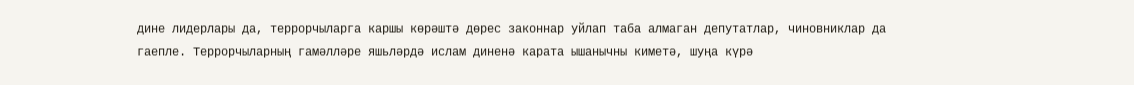дине лидерлары да, террорчыларга каршы көрәштә дөрес законнар уйлап таба алмаган депутатлар, чиновниклар да гаепле. Террорчыларның гамәлләре яшьләрдә ислам диненә карата ышанычны киметә, шуңа күрә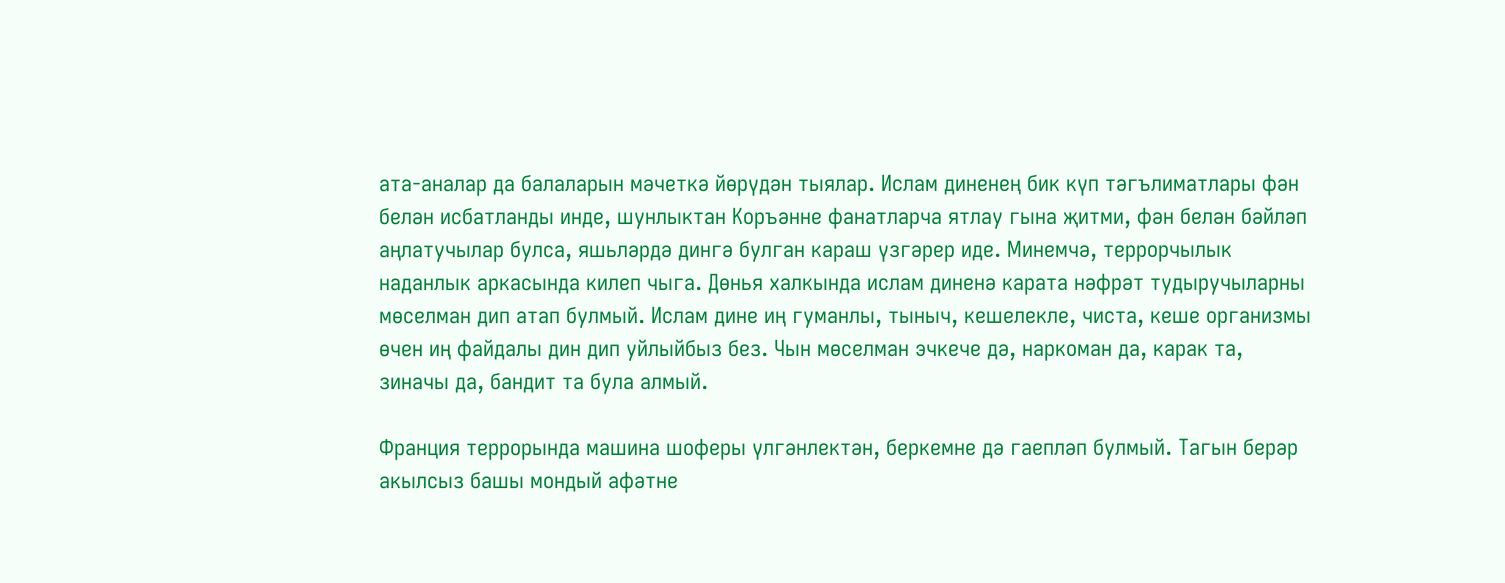ата-аналар да балаларын мәчеткә йөрүдән тыялар. Ислам диненең бик күп тәгълиматлары фән белән исбатланды инде, шунлыктан Коръәнне фанатларча ятлау гына җитми, фән белән бәйләп аңлатучылар булса, яшьләрдә дингә булган караш үзгәрер иде. Минемчә, террорчылык наданлык аркасында килеп чыга. Дөнья халкында ислам диненә карата нәфрәт тудыручыларны мөселман дип атап булмый. Ислам дине иң гуманлы, тыныч, кешелекле, чиста, кеше организмы өчен иң файдалы дин дип уйлыйбыз без. Чын мөселман эчкече дә, наркоман да, карак та, зиначы да, бандит та була алмый.

Франция террорында машина шоферы үлгәнлектән, беркемне дә гаепләп булмый. Тагын берәр акылсыз башы мондый афәтне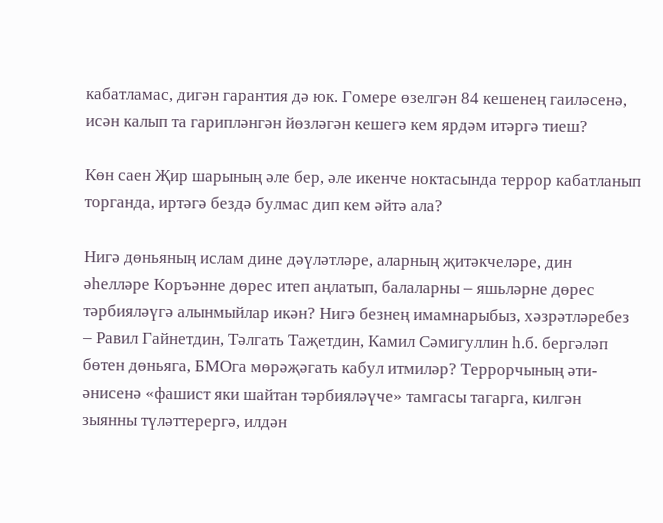кабатламас, дигән гарантия дә юк. Гомере өзелгән 84 кешенең гаиләсенә, исән калып та гарипләнгән йөзләгән кешегә кем ярдәм итәргә тиеш?

Көн саен Җир шарының әле бер, әле икенче ноктасында террор кабатланып торганда, иртәгә бездә булмас дип кем әйтә ала?

Нигә дөньяның ислам дине дәүләтләре, аларның җитәкчеләре, дин әһелләре Коръәнне дөрес итеп аңлатып, балаларны – яшьләрне дөрес тәрбияләүгә алынмыйлар икән? Нигә безнең имамнарыбыз, хәзрәтләребез – Равил Гайнетдин, Тәлгать Таҗетдин, Камил Сәмигуллин һ.б. бергәләп бөтен дөньяга, БМОга мөрәҗәгать кабул итмиләр? Террорчының әти-әнисенә «фашист яки шайтан тәрбияләүче» тамгасы тагарга, килгән зыянны түләттерергә, илдән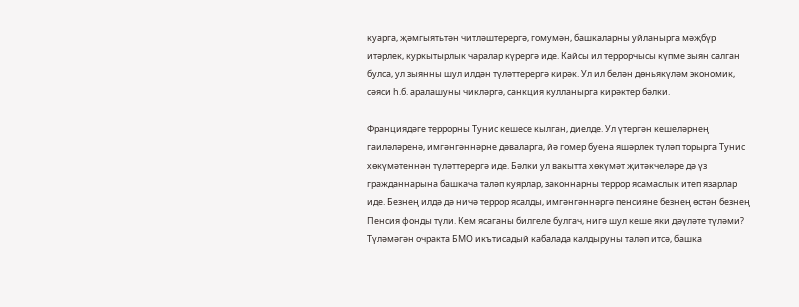куарга, җәмгыятьтән читләштерергә, гомумән, башкаларны уйланырга мәҗбүр итәрлек, куркытырлык чаралар күрергә иде. Кайсы ил террорчысы күпме зыян салган булса, ул зыянны шул илдән түләттерергә кирәк. Ул ил белән дөньякүләм экономик, сәяси һ.б. аралашуны чикләргә, санкция кулланырга кирәктер бәлки.

Франциядәге террорны Тунис кешесе кылган, диелде. Ул үтергән кешеләрнең гаиләләренә, имгәнгәннәрне дәваларга, йә гомер буена яшәрлек түләп торырга Тунис хөкүмәтеннән түләттерергә иде. Бәлки ул вакытта хөкүмәт җитәкчеләре дә үз гражданнарына башкача таләп куярлар, законнарны террор ясамаслык итеп язарлар иде. Безнең илдә дә ничә террор ясалды, имгәнгәннәргә пенсияне безнең өстән безнең Пенсия фонды түли. Кем ясаганы билгеле булгач, нигә шул кеше яки дәүләте түләми? Түләмәгән очракта БМО икътисадый кабалада калдыруны таләп итсә, башка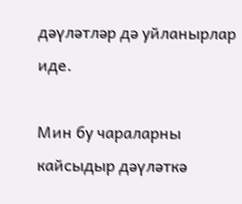дәүләтләр дә уйланырлар иде.

Мин бу чараларны кайсыдыр дәүләткә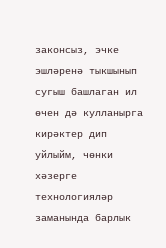законсыз, эчке эшләренә тыкшынып сугыш башлаган ил өчен дә кулланырга кирәктер дип уйлыйм, чөнки хәзерге технологияләр заманында барлык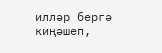илләр бергә киңәшеп,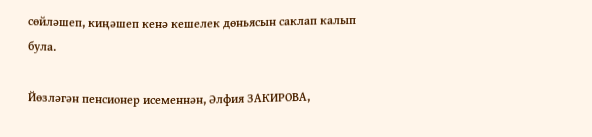сөйләшеп, киңәшеп кенә кешелек дөньясын саклап калып була.

Йөзләгән пенсионер исеменнән, Әлфия ЗАКИРОВА,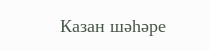Казан шәһәре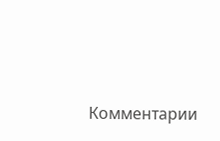Комментарии